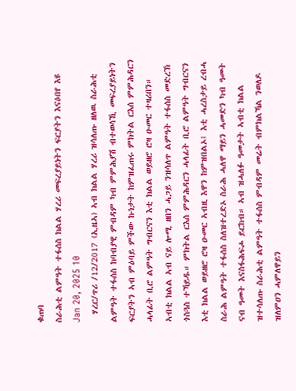ቁጠባ
ስራሕቲ ልምዓት ተፋሰስ ክልል ሃረሪ መፍረያይነትን ፍርያትን እናዕበየ እዩ
Jan 20, 2025 10
  ሃረር/ጥሪ /12/2017 (ኢዜኣ) ኣብ ክልል ሃረሪ ዝሳለጡ ዘለዉ ስራሕቲ ልምዓት ተፋሰስ ከባብያዊ ምብዳም ካብ ምምሕያሽ ብተወሳኺ መፍረያይነትን ፍርያትን ኣብ ምዕባይ ምችው ኩነታት ከምዝፈጠሩ ምክትል ርእሰ ምምሕዳርን ሓላፊት ቢሮ ልምዓት ግብርናን እቲ ክልል ወይዘሮ ሮዛ ዑመር ተዛሪበን። ኣብቲ ክልል ኣብ ናይ ሎሚ ዘበን ሓጋይ ንዝሳለጥ ልምዓት ተፋሰስ መድረኽ ጎስጓስ ተኻይዱ። ምክትል ርእሰ ምምሕዳርን ሓላፊት ቢሮ ልምዓት ግብርናን እቲ ክልል ወይዘሮ ሮዛ ዑመር ኣብዚ እዋን ከምዝበልኦ፤ እቲ ሓረስታይ ረብሓ ስራሕ ልምዓት ተፋሰስ ስለዝተረድኦ ስራሕ ሓለዋ ማይን ሓመድን ካብ ዓመት ናብ ዓመት እናስፋሕፍሖ ይርከብ። ኣብ ዝሓለፉ ዓመታት ኣብቲ ክልል ዝተሳለጡ ስራሕቲ ልምዓት ተፋሰስ ምብዳም መሬት ብምክልኻል ንወለዶ ዝለምዐን ሓምለዋይን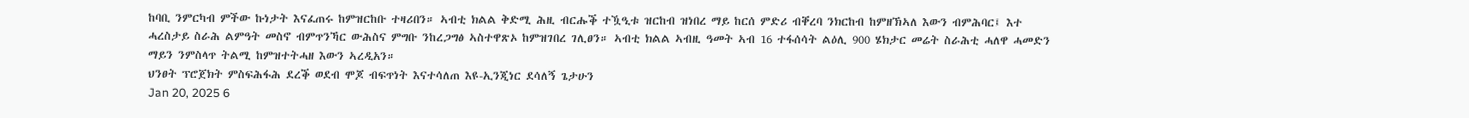ከባቢ ንምርካብ ምችው ኩነታት እናፈጠሩ ከምዝርከቡ ተዛሪበን። ኣብቲ ክልል ቅድሚ ሕዚ ብርሑቕ ተዃዒቱ ዝርከብ ዝነበረ ማይ ከርሰ ምድሪ ብቐረባ ንክርከብ ከምዘኽኣለ እውን ብምሕባር፤ እተ ሓረስታይ ስራሕ ልምዓት መስኖ ብምጥንኻር ውሕስና ምግቡ ንከረጋግፅ ኣስተዋጽኦ ከምዝገበረ ገሊፀን። ኣብቲ ክልል ኣብዚ ዓመት ኣብ 16 ተፋሰሳት ልዕሊ 900 ሄክታር መሬት ስራሕቲ ሓለዋ ሓመድን ማይን ንምስላጥ ትልሚ ከምዝተትሓዘ እውን ኣረዲአን።
ህንፀት ፕሮጀክት ምስፍሕፋሕ ደረቕ ወደብ ሞጆ ብፍጥነት እናተሳለጠ እዩ-ኢንጂነር ደሳለኝ ጌታሁን
Jan 20, 2025 6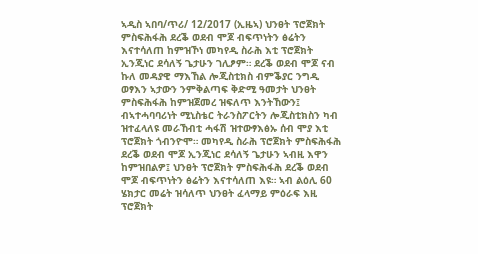ኣዲስ ኣበባ/ጥሪ/ 12/2017 (ኢዜኣ) ህንፀት ፕሮጀክት ምስፍሕፋሕ ደረቕ ወደብ ሞጆ ብፍጥነትን ፅሬትን እናተሳለጠ ከምዝኾነ መካየዲ ስራሕ እቲ ፕሮጀክት ኢንጂነር ደሳለኝ ጌታሁን ገሊፆም። ደረቕ ወደብ ሞጆ ናብ ኩለ መዳያዊ ማእኸል ሎጂስቲክስ ብምቕያር ንግዲ ወፃእን ኣታውን ንምቅልጣፍ ቅድሚ ዓመታት ህንፀት ምስፍሕፋሕ ከምዝጀመረ ዝፍለጥ እንትኸውን፤ ብኣተሓባባሪነት ሚኒስቴር ትራንስፖርትን ሎጂስቲክስን ካብ ዝተፈላለዩ መራኸብቲ ሓፋሽ ዝተውፃእፅኡ ሰብ ሞያ እቲ ፕሮጀክት ጎብንዮሞ። መካየዲ ስራሕ ፕሮጀክት ምስፍሕፋሕ ደረቕ ወደብ ሞጆ ኢንጂነር ደሳለኝ ጌታሁን ኣብዚ እዋን ከምዝበልዎ፤ ህንፀት ፕሮጀክት ምስፍሕፋሕ ደረቕ ወደብ ሞጆ ብፍጥነትን ፅሬትን እናተሳለጠ እዩ። ኣብ ልዕሊ 60 ሄክታር መሬት ዝሳለጥ ህንፀት ፈላማይ ምዕራፍ እዚ ፕሮጀክት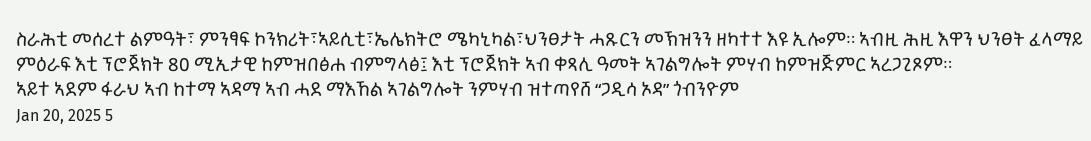ስራሕቲ መሰረተ ልምዓት፣ ምንፃፍ ኮንክሪት፣ኣይሲቲ፣ኤሌክትሮ ሜካኒካል፣ህንፀታት ሓጹርን መኽዝንን ዘካተተ እዩ ኢሎም። ኣብዚ ሕዚ እዋን ህንፀት ፈላማይ ምዕራፍ እቲ ፕሮጀክት 80 ሚኢታዊ ከምዝበፅሐ ብምግላፅ፤ እቲ ፕሮጀክት ኣብ ቀጻሊ ዓመት ኣገልግሎት ምሃብ ከምዝጅምር ኣረጋጊጾም።
ኣይተ ኣደም ፋራህ ኣብ ከተማ ኣዳማ ኣብ ሓደ ማእኸል ኣገልግሎት ንምሃብ ዝተጣየሸ “ጋዲሳ ኦዳ” ጎብንዮም
Jan 20, 2025 5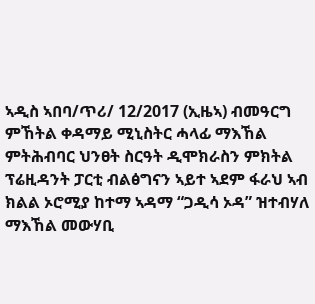ኣዲስ ኣበባ/ጥሪ/ 12/2017 (ኢዜኣ) ብመዓርግ ምኸትል ቀዳማይ ሚኒስትር ሓላፊ ማእኸል ምትሕብባር ህንፀት ስርዓት ዲሞክራስን ምክትል ፕሬዚዳንት ፓርቲ ብልፅግናን ኣይተ ኣደም ፋራህ ኣብ ክልል ኦሮሚያ ከተማ ኣዳማ “ጋዲሳ ኦዳ” ዝተብሃለ ማእኸል መውሃቢ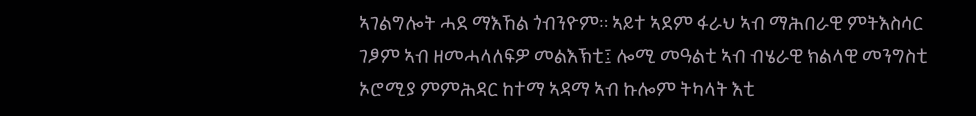ኣገልግሎት ሓደ ማእኸል ጎብንዮም። ኣይተ ኣደም ፋራህ ኣብ ማሕበራዊ ምትእስሳር ገፆም ኣብ ዘመሓላለፍዎ መልእኽቲ፤ ሎሚ መዓልቲ ኣብ ብሄራዊ ክልላዊ መንግስቲ ኦሮሚያ ምምሕዳር ከተማ ኣዳማ ኣብ ኩሎም ትካላት እቲ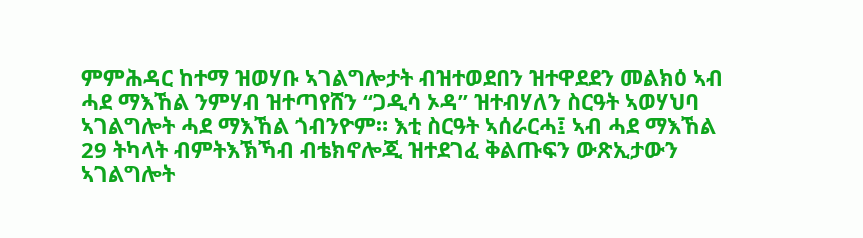ምምሕዳር ከተማ ዝወሃቡ ኣገልግሎታት ብዝተወደበን ዝተዋደደን መልክዕ ኣብ ሓደ ማእኸል ንምሃብ ዝተጣየሸን “ጋዲሳ ኦዳ” ዝተብሃለን ስርዓት ኣወሃህባ ኣገልግሎት ሓደ ማእኸል ጎብንዮም። እቲ ስርዓት ኣሰራርሓ፤ ኣብ ሓደ ማእኸል 29 ትካላት ብምትእኽኻብ ብቴክኖሎጂ ዝተደገፈ ቅልጡፍን ውጽኢታውን ኣገልግሎት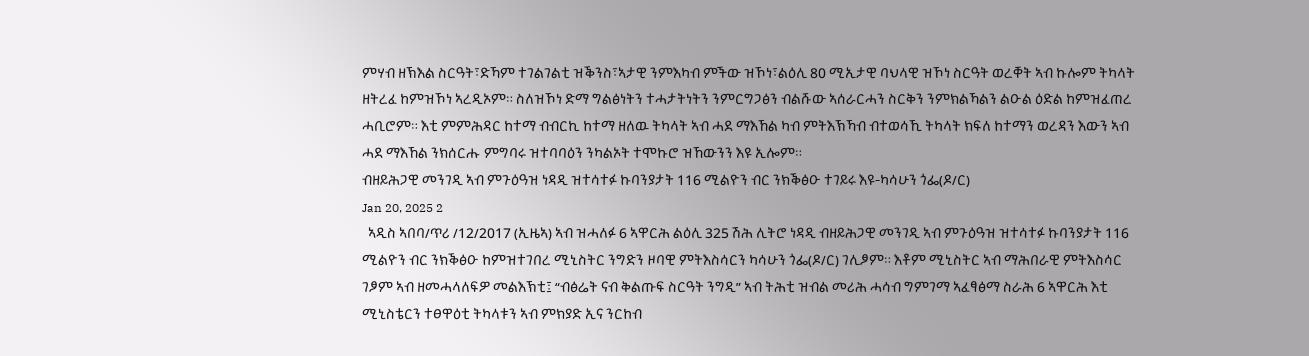ምሃብ ዘኽእል ስርዓት፣ድኻም ተገልገልቲ ዝቕንስ፣ኣታዊ ንምእካብ ምችው ዝኾነ፣ልዕሊ 80 ሚኢታዊ ባህላዊ ዝኾነ ስርዓት ወረቐት ኣብ ኩሎም ትካላት ዘትረፈ ከምዝኾነ ኣረዲኦም። ስለዝኾነ ድማ ግልፅነትን ተሓታትነትን ንምርግጋፅን ብልሹው ኣሰራርሓን ስርቅን ንምክልኻልን ልዑል ዕድል ከምዝፈጠረ ሓቢሮም። እቲ ምምሕዳር ከተማ ብብርኪ ከተማ ዘለዉ ትካላት ኣብ ሓደ ማእኸል ካብ ምትእኽኻብ ብተወሳኺ ትካላት ክፍለ ከተማን ወረዳን እውን ኣብ ሓደ ማእኸል ንክሰርሑ ምግባሩ ዝተባባዕን ንካልኦት ተሞኩሮ ዝኸውንን እዩ ኢሎም።
ብዘይሕጋዊ መንገዲ ኣብ ምጉዕዓዝ ነዳዲ ዝተሳተፉ ኩባንያታት 116 ሚልዮን ብር ንክቕፅዑ ተገይሩ እዩ-ካሳሁን ጎፌ(ዶ/ር)
Jan 20, 2025 2
  ኣዲስ ኣበባ/ጥሪ /12/2017 (ኢዜኣ) ኣብ ዝሓለፉ 6 ኣዋርሕ ልዕሊ 325 ሽሕ ሊትሮ ነዳዲ ብዘይሕጋዊ መንገዲ ኣብ ምጉዕዓዝ ዝተሳተፉ ኩባንያታት 116 ሚልዮን ብር ንክቕፅዑ ከምዝተገበረ ሚኒስትር ንግድን ዞባዊ ምትእስሳርን ካሳሁን ጎፌ(ዶ/ር) ገሊፆም። እቶም ሚኒስትር ኣብ ማሕበራዊ ምትእስሳር ገፆም ኣብ ዘመሓላለፍዎ መልእኽቲ፤ “ብፅሬት ናብ ቅልጡፍ ስርዓት ንግዲ” ኣብ ትሕቲ ዝብል መሪሕ ሓሳብ ግምገማ ኣፈፃፅማ ስራሕ 6 ኣዋርሕ እቲ ሚኒስቴርን ተፀዋዕቲ ትካላቱን ኣብ ምክያድ ኢና ንርከብ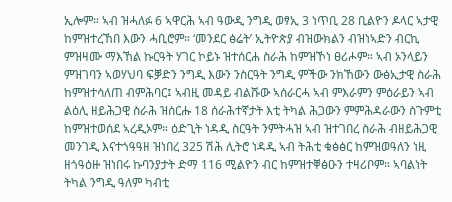ኢሎም። ኣብ ዝሓለፉ 6 ኣዋርሕ ኣብ ዓውዲ ንግዲ ወፃኢ 3 ነጥቢ 28 ቢልዮን ዶላር ኣታዊ ከምዝተረኸበ እውን ሓቢሮም። ‘መንደር ፅሬት’ ኢትዮጵያ ብዝውክልን ብዝነኣድን ብርኪ ምዝዛሙ ማእኸል ኩርዓት ሃገር ኮይኑ ዝተሰርሐ ስራሕ ከምዝኾነ ፀሪሖም። ኣብ ኦንላይን ምዝገባን ኣወሃህባ ፍቓድን ንግዲ እውን ንስርዓት ንግዲ ምችው ንክኸውን ውፅኢታዊ ስራሕ ከምዝተሳለጠ ብምሕባር፤ ኣብዚ መዳይ ብልሹው ኣሰራርሓ ኣብ ምእራምን ምዕራይን ኣብ ልዕሊ ዘይሕጋዊ ስራሕ ዝሰርሑ 18 ሰራሕተኛታት እቲ ትካል ሕጋውን ምምሕዳራውን ስጉምቲ ከምዝተወሰደ ኣረዲኦም። ዕድጊት ነዳዲ ስርዓት ንምትሓዝ ኣብ ዝተገበረ ስራሕ ብዘይሕጋዊ መንገዲ እናተጎዓዓዘ ዝነበረ 325 ሽሕ ሊትሮ ነዳዲ ኣብ ትሕቲ ቁፅፅር ከምዝወዓለን ነዚ ዘጎዓዕዙ ዝነበሩ ኩባንያታት ድማ 116 ሚልዮን ብር ከምዝተቐፅዑን ተዛሪቦም። ኣባልነት ትካል ንግዲ ዓለም ካብቲ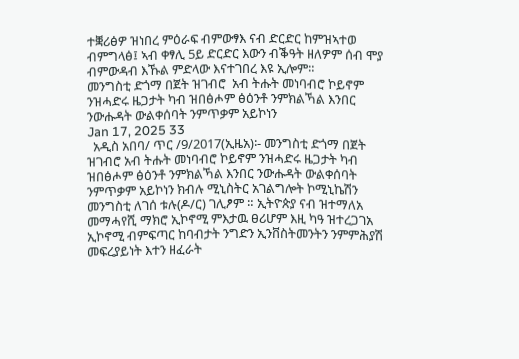ተቛሪፅዎ ዝነበረ ምዕራፍ ብምውፃእ ናብ ድርድር ከምዝኣተወ ብምግላፅ፤ ኣብ ቀፃሊ 5ይ ድርድር እውን ብቕዓት ዘለዎም ሰብ ሞያ ብምውዳብ እኹል ምድላው እናተገበረ እዩ ኢሎም።
መንግስቲ ድጎማ በጀት ዝገብሮ  አብ ትሑት መነባብሮ ኮይኖም ንዝሓድሩ ዜጋታት ካብ ዝበፅሖም ፅዕንቶ ንምክልኻል እንበር ንውሑዳት ውልቀሰባት ንምጥቃም አይኮነን
Jan 17, 2025 33
  አዲስ አበባ/ ጥር /9/2017(ኢዜአ)፡- መንግስቲ ድጎማ በጀት ዝገብሮ አብ ትሑት መነባብሮ ኮይኖም ንዝሓድሩ ዜጋታት ካብ ዝበፅሖም ፅዕንቶ ንምክልኻል እንበር ንውሑዳት ውልቀሰባት ንምጥቃም አይኮነን ክብሉ ሚኒስትር አገልግሎት ኮሚኒኬሽን መንግስቲ ለገሰ ቱሉ(ዶ/ር) ገሊፆም ። ኢትዮጵያ ናብ ዝተማለአ መማሓየሺ ማክሮ ኢኮኖሚ ምእታዉ ፀሪሆም እዚ ካዓ ዝተረጋገአ ኢኮኖሚ ብምፍጣር ከባብታት ንግድን ኢንቨስትመንትን ንምምሕያሽ መፍረያይነት እተን ዘፈራት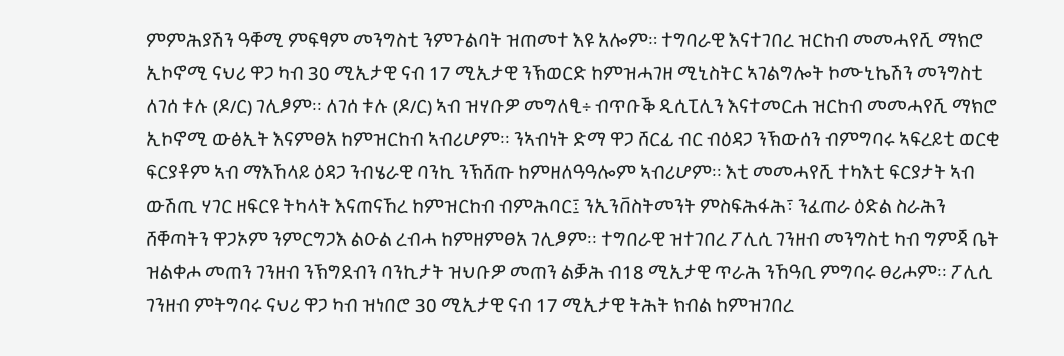ምምሕያሽን ዓቐሚ ምፍፃም መንግስቲ ንምጉልባት ዝጠመተ እዩ አሎም። ተግባራዊ እናተገበረ ዝርከብ መመሓየሺ ማክሮ ኢኮኖሚ ናህሪ ዋጋ ካብ 30 ሚኢታዊ ናብ 17 ሚኢታዊ ንኽወርድ ከምዝሓገዘ ሚኒስትር ኣገልግሎት ኮሙኒኬሽን መንግስቲ ለገሰ ቱሉ (ዶ/ር) ገሊፆም፡፡ ለገሰ ቱሉ (ዶ/ር) ኣብ ዝሃቡዎ መግለፂ÷ ብጥቡቕ ዲሲፒሊን እናተመርሐ ዝርከብ መመሓየሺ ማክሮ ኢኮኖሚ ውፅኢት እናምፀአ ከምዝርከብ ኣብሪሆም፡፡ ንኣብነት ድማ ዋጋ ሸርፊ ብር ብዕዳጋ ንኽውሰን ብምግባሩ ኣፍረይቲ ወርቂ ፍርያቶም ኣብ ማእኸላይ ዕዳጋ ንብሄራዊ ባንኪ ንኽሸጡ ከምዘለዓዓሎም ኣብሪሆም፡፡ እቲ መመሓየሺ ተካእቲ ፍርያታት ኣብ ውሽጢ ሃገር ዘፍርዩ ትካላት እናጠናኸረ ከምዝርከብ ብምሕባር፤ ንኢንቨስትመንት ምስፍሕፋሕ፣ ንፈጠራ ዕድል ስራሕን ሸቐጣትን ዋጋኦም ንምርግጋእ ልዑል ረብሓ ከምዘምፀአ ገሊፆም፡፡ ተግበራዊ ዝተገበረ ፖሊሲ ገንዘብ መንግስቲ ካብ ግምጃ ቤት ዝልቀሖ መጠን ገንዘብ ንኽግደብን ባንኪታት ዝህቡዎ መጠን ልቓሕ ብ18 ሚኢታዊ ጥራሕ ንኸዓቢ ምግባሩ ፀሪሖም፡፡ ፖሊሲ ገንዘብ ምትግባሩ ናህሪ ዋጋ ካብ ዝነበሮ 30 ሚኢታዊ ናብ 17 ሚኢታዊ ትሕት ክብል ከምዝገበረ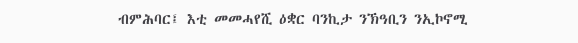ብምሕባር፤ እቲ መመሓየሺ ዕቋር ባንኪታ ንኽዓቢን ንኢኮኖሚ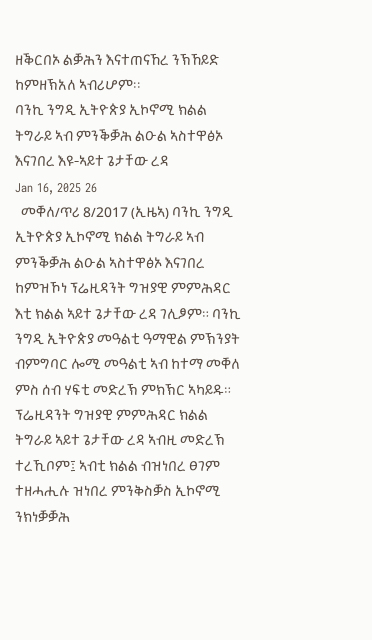ዘቕርበኦ ልቓሕን እናተጠናኸረ ንኽኸይድ ከምዘኽአለ ኣብሪሆም፡፡
ባንኪ ንግዲ ኢትዮጵያ ኢኮኖሚ ክልል ትግራይ ኣብ ምንቕቓሕ ልዑል ኣስተዋፅኦ እናገበረ እዩ-ኣይተ ጌታቸው ረዳ
Jan 16, 2025 26
  መቐለ/ጥሪ 8/2017 (ኢዜኣ) ባንኪ ንግዲ ኢትዮጵያ ኢኮኖሚ ክልል ትግራይ ኣብ ምንቕቓሕ ልዑል ኣስተዋፅኦ እናገበረ ከምዝኾነ ፕሬዚዳንት ግዝያዊ ምምሕዳር እቲ ክልል ኣይተ ጌታቸው ረዳ ገሊፆም። ባንኪ ንግዲ ኢትዮጵያ መዓልቲ ዓማዊል ምኽንያት ብምግባር ሎሚ መዓልቲ ኣብ ከተማ መቐለ ምስ ሰብ ሃፍቲ መድረኽ ምክኽር ኣካይዱ። ፕሬዚዳንት ግዝያዊ ምምሕዳር ክልል ትግራይ ኣይተ ጌታቸው ረዳ ኣብዚ መድረኽ ተረኺቦም፤ ኣብቲ ክልል ብዝነበረ ፀገም ተዘሓሒሉ ዝነበረ ምንቅስቓስ ኢኮኖሚ ንክነቓቓሕ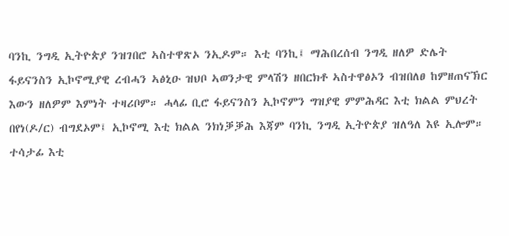ባንኪ ንግዲ ኢትዮጵያ ንዝገበሮ ኣስተዋጽኦ ንኢዶም። እቲ ባንኪ፤ ማሕበረሰብ ንግዲ ዘለዎ ድሌት ፋይናንስን ኢኮኖሚያዊ ረብሓን ኣፅኒዑ ዝህቦ ኣወንታዊ ምላሽን ዘበርክቶ ኣስተዋፅኦን ብዝበለፀ ከምዘጠናኽር እውን ዘለዎም እምነት ተዛሪቦም። ሓላፊ ቢሮ ፋይናንስን ኢኮኖምን ግዝያዊ ምምሕዳር እቲ ክልል ምህረት በየነ(ዶ/ር) ብግደኦም፤ ኢኮኖሚ እቲ ክልል ንክነቓቓሕ እጃም ባንኪ ንግዲ ኢትዮጵያ ዝለዓለ እዩ ኢሎም። ተሳታፊ እቲ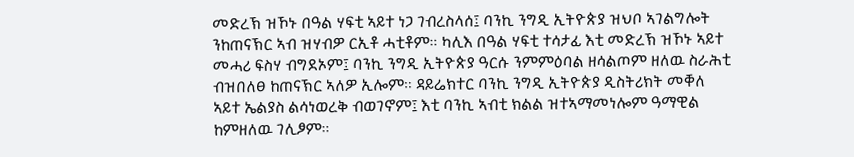መድረኽ ዝኾኑ በዓል ሃፍቲ ኣይተ ነጋ ገብረስላሰ፤ ባንኪ ንግዲ ኢትዮጵያ ዝህቦ ኣገልግሎት ንከጠናኽር ኣብ ዝሃብዎ ርኢቶ ሓቲቶም። ካሊእ በዓል ሃፍቲ ተሳታፊ እቲ መድረኽ ዝኾኑ ኣይተ መሓሪ ፍስሃ ብግደኦም፤ ባንኪ ንግዲ ኢትዮጵያ ዓርሱ ንምምዕባል ዘሳልጦም ዘለዉ ስራሕቲ ብዝበለፀ ከጠናኽር ኣለዎ ኢሎም። ዳይሬክተር ባንኪ ንግዲ ኢትዮጵያ ዲስትሪክት መቐለ ኣይተ ኤልያስ ልሳነወረቅ ብወገኖም፤ እቲ ባንኪ ኣብቲ ክልል ዝተኣማመነሎም ዓማዊል ከምዘለዉ ገሊፆም።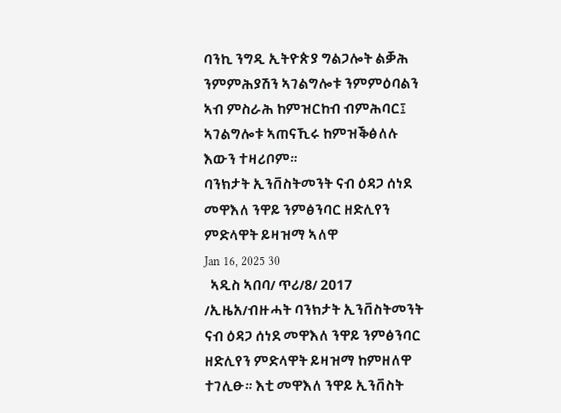ባንኪ ንግዲ ኢትዮጵያ ግልጋሎት ልቓሕ ንምምሕያሽን ኣገልግሎቱ ንምምዕባልን ኣብ ምስራሕ ከምዝርከብ ብምሕባር፤ ኣገልግሎቱ ኣጠናኺሩ ከምዝቕፅለሉ እውን ተዛሪቦም።
ባንክታት ኢንቨስትመንት ናብ ዕዳጋ ሰነደ መዋእለ ንዋይ ንምፅንባር ዘድሊየን ምድላዋት ይዛዝማ ኣለዋ
Jan 16, 2025 30
  ኣዲስ ኣበባ/ ጥሪ/8/ 2017 /ኢዜአ/ብዙሓት ባንክታት ኢንቨስትመንት ናብ ዕዳጋ ሰነደ መዋእለ ንዋይ ንምፅንባር ዘድሊየን ምድላዋት ይዛዝማ ከምዘለዋ ተገሊፁ። እቲ መዋእለ ንዋይ ኢንቨስት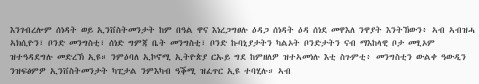እንገብረሎም ሰነዳት ወይ ኢንቨስትመንታት ከም በዓል ዋና እነረጋግፀሉ ዕዳጋ ሰነዳት ዕዳ ሰነደ መዋእለ ንዋያት እንትኸውን፥ ኣብ ኣብዝሓ ኣክሲዮን፣ ቦንድ መንግስቲ፣ ሰነድ ግምጃ ቤት መንግስቲ፣ ቦንድ ኩባኒያታትን ካልኦት ቦንድታትን ናብ ማእከላዊ ቦታ መፂኦም ዝተዓዳደግሉ መድረኽ ኢዩ። ንምዕባለ ኢኮኖሚ ኢትዮጵያ ርኡይ ግደ ከምዘለዎ ዝተኣመነሉ እቲ ስጉምቲ፥ መንግስቲን ውልቀ ዓውዲን ንዝፍፅምዎ ኢንቨስትመንታት ካፒታል ንምእካብ ዓቕሚ ዝፈጥር ኢዩ ተባሂሉ። ኣብ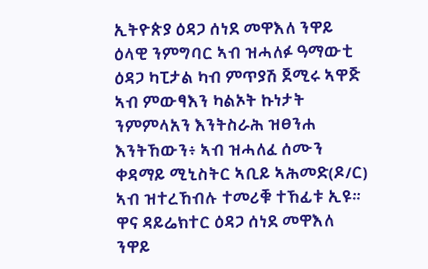ኢትዮጵያ ዕዳጋ ሰነደ መዋእለ ንዋይ ዕላዊ ንምግባር ኣብ ዝሓለፉ ዓማውቲ ዕዳጋ ካፒታል ካብ ምጥያሽ ጀሚሩ ኣዋጅ ኣብ ምውፃእን ካልኦት ኩነታት ንምምላአን እንትስራሕ ዝፀንሐ እንትኸውን፥ ኣብ ዝሓለፈ ሰሙን ቀዳማይ ሚኒስትር ኣቢይ ኣሕመድ(ዶ/ር) ኣብ ዝተረኸብሉ ተመሪቑ ተኸፊቱ ኢዩ። ዋና ዳይሬክተር ዕዳጋ ሰነደ መዋእለ ንዋይ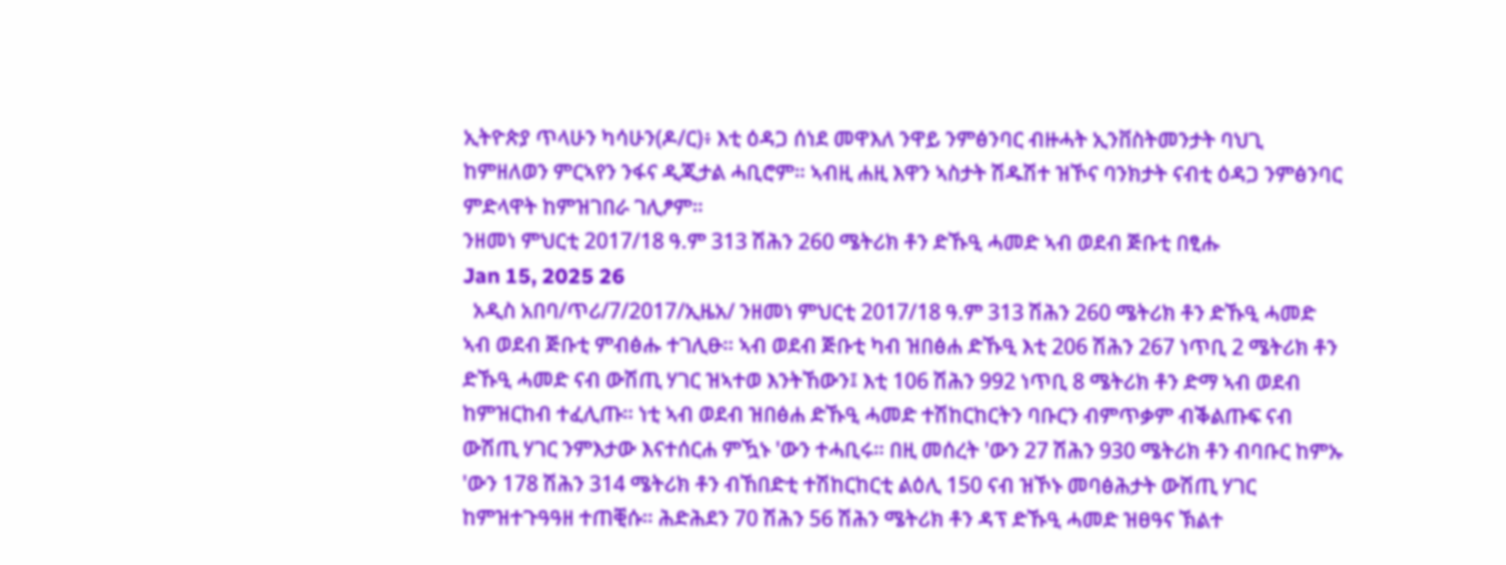ኢትዮጵያ ጥላሁን ካሳሁን(ዶ/ር)፥ እቲ ዕዳጋ ሰነደ መዋእለ ንዋይ ንምፅንባር ብዙሓት ኢንቨስትመንታት ባህጊ ከምዘለወን ምርኣየን ንፋና ዲጂታል ሓቢሮም። ኣብዚ ሐዚ እዋን ኣስታት ሽዱሽተ ዝኾና ባንክታት ናብቲ ዕዳጋ ንምፅንባር ምድላዋት ከምዝገበራ ገሊፆም።
ንዘመነ ምህርቲ 2017/18 ዓ.ም 313 ሽሕን 260 ሜትሪክ ቶን ድኹዒ ሓመድ ኣብ ወደብ ጅቡቲ በፂሑ
Jan 15, 2025 26
  አዲስ አበባ/ጥሪ/7/2017/ኢዜአ/ ንዘመነ ምህርቲ 2017/18 ዓ.ም 313 ሽሕን 260 ሜትሪክ ቶን ድኹዒ ሓመድ ኣብ ወደብ ጅቡቲ ምብፅሑ ተገሊፁ። ኣብ ወደብ ጅቡቲ ካብ ዝበፅሐ ድኹዒ እቲ 206 ሽሕን 267 ነጥቢ 2 ሜትሪክ ቶን ድኹዒ ሓመድ ናብ ውሽጢ ሃገር ዝኣተወ እንትኸውን፤ እቲ 106 ሽሕን 992 ነጥቢ 8 ሜትሪክ ቶን ድማ ኣብ ወደብ ከምዝርከብ ተፈሊጡ። ነቲ ኣብ ወደብ ዝበፅሐ ድኹዒ ሓመድ ተሽከርከርትን ባቡርን ብምጥቃም ብቕልጡፍ ናብ ውሽጢ ሃገር ንምእታው እናተሰርሐ ምዃኑ 'ውን ተሓቢሩ። በዚ መሰረት 'ውን 27 ሽሕን 930 ሜትሪክ ቶን ብባቡር ከምኡ 'ውን 178 ሽሕን 314 ሜትሪክ ቶን ብኸበድቲ ተሽከርከርቲ ልዕሊ 150 ናብ ዝኾኑ መባፅሕታት ውሽጢ ሃገር ከምዝተጉዓዓዘ ተጠቒሱ። ሕድሕደን 70 ሽሕን 56 ሽሕን ሜትሪክ ቶን ዳፕ ድኹዒ ሓመድ ዝፀዓና ኽልተ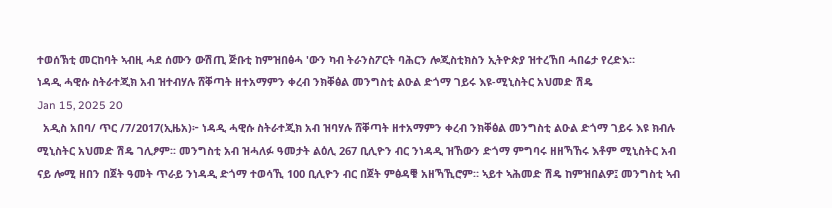ተወሰኽቲ መርከባት ኣብዚ ሓደ ሰሙን ውሽጢ ጅቡቲ ከምዝበፅሓ 'ውን ካብ ትራንስፖርት ባሕርን ሎጂስቲክስን ኢትዮጵያ ዝተረኸበ ሓበሬታ የረድእ።
ነዳዲ ሓዊሱ ስትራተጂክ አብ ዝተብሃሉ ሸቐጣት ዘተአማምን ቀረብ ንክቐፅል መንግስቲ ልዑል ድጎማ ገይሩ እዩ-ሚኒስትር አህመድ ሽዴ
Jan 15, 2025 20
  አዲስ አበባ/ ጥር /7/2017(ኢዜአ)፦ ነዳዲ ሓዊሱ ስትራተጂክ አብ ዝባሃሉ ሸቐጣት ዘተአማምን ቀረብ ንክቐፅል መንግስቲ ልዑል ድጎማ ገይሩ እዩ ክብሉ ሚኒስትር አህመድ ሽዴ ገሊፆም፡፡ መንግስቲ አብ ዝሓለፉ ዓመታት ልዕሊ 267 ቢሊዮን ብር ንነዳዲ ዝኸውን ድጎማ ምግባሩ ዘዘኻኸሩ እቶም ሚኒስትር አብ ናይ ሎሚ ዘበን በጀት ዓመት ጥራይ ንነዳዲ ድጎማ ተወሳኺ 100 ቢሊዮን ብር በጀት ምፅዳቑ አዘኻኺሮም። ኣይተ ኣሕመድ ሽዴ ከምዝበልዎ፤ መንግስቲ ኣብ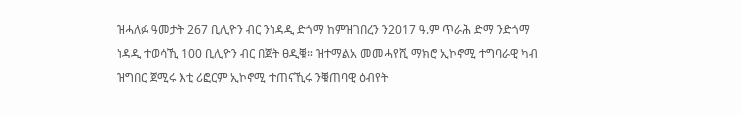ዝሓለፉ ዓመታት 267 ቢሊዮን ብር ንነዳዲ ድጎማ ከምዝገበረን ን2017 ዓ.ም ጥራሕ ድማ ንድጎማ ነዳዲ ተወሳኺ 100 ቢሊዮን ብር በጀት ፀዲቑ። ዝተማልአ መመሓየሺ ማክሮ ኢኮኖሚ ተግባራዊ ካብ ዝግበር ጀሚሩ እቲ ሪፎርም ኢኮኖሚ ተጠናኺሩ ንቑጠባዊ ዕብየት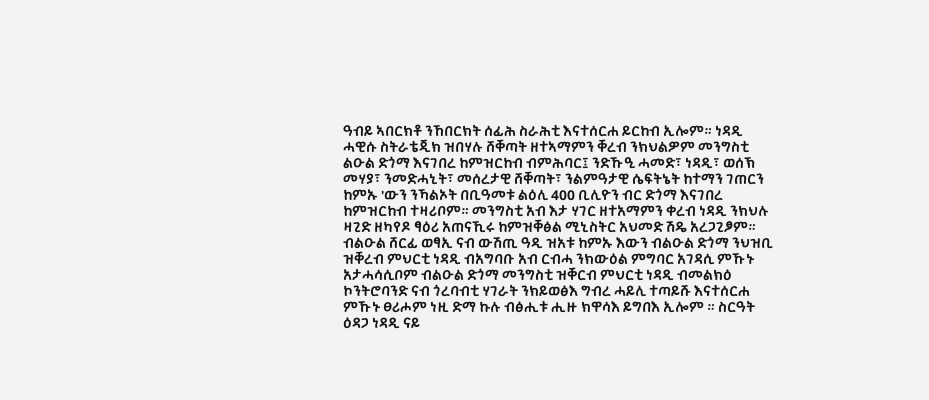ዓብይ ኣበርክቶ ንኸበርክት ሰፊሕ ስራሕቲ እናተሰርሐ ይርከብ ኢሎም። ነዳዲ ሓዊሱ ስትራቴጂክ ዝበሃሉ ሸቐጣት ዘተኣማምን ቐረብ ንክህልዎም መንግስቲ ልዑል ድጎማ እናገበረ ከምዝርከብ ብምሕባር፤ ንድኹዒ ሓመድ፣ ነዳዲ፣ ወሰኽ መሃያ፣ ንመድሓኒት፣ መሰረታዊ ሸቐጣት፣ ንልምዓታዊ ሴፍትኔት ከተማን ገጠርን ከምኡ 'ውን ንኻልኦት በቢዓመቱ ልዕሊ 400 ቢሊዮን ብር ድጎማ እናገበረ ከምዝርከብ ተዛሪቦም። መንግስቲ አብ እታ ሃገር ዘተአማምን ቀረብ ነዳዲ ንክህሉ ዛጊድ ዘካየዶ ፃዕሪ አጠናኺሩ ከምዝቐፅል ሚኒስትር አህመድ ሽዴ አረጋጊፆም። ብልዑል ሸርፊ ወፃኢ ናብ ውሽጢ ዓዲ ዝአቱ ከምኡ እውን ብልዑል ድጎማ ንህዝቢ ዝቐረብ ምህርቲ ነዳዲ ብአግባቡ አብ ርብሓ ንክውዕል ምግባር አገዳሲ ምኹኑ አታሓሳሲቦም ብልዑል ድጎማ መንግስቲ ዝቐርብ ምህርቲ ነዳዲ ብመልክዕ ኮንትሮባንድ ናብ ጎረባብቲ ሃገራት ንክይወፅእ ግብረ ሓይሊ ተጣይሹ እናተሰርሐ ምኹኑ ፀሪሖም ነዚ ድማ ኩሉ ብፅሒቱ ሒዙ ክዋሳእ ይግበእ ኢሎም ። ስርዓት ዕዳጋ ነዳዲ ናይ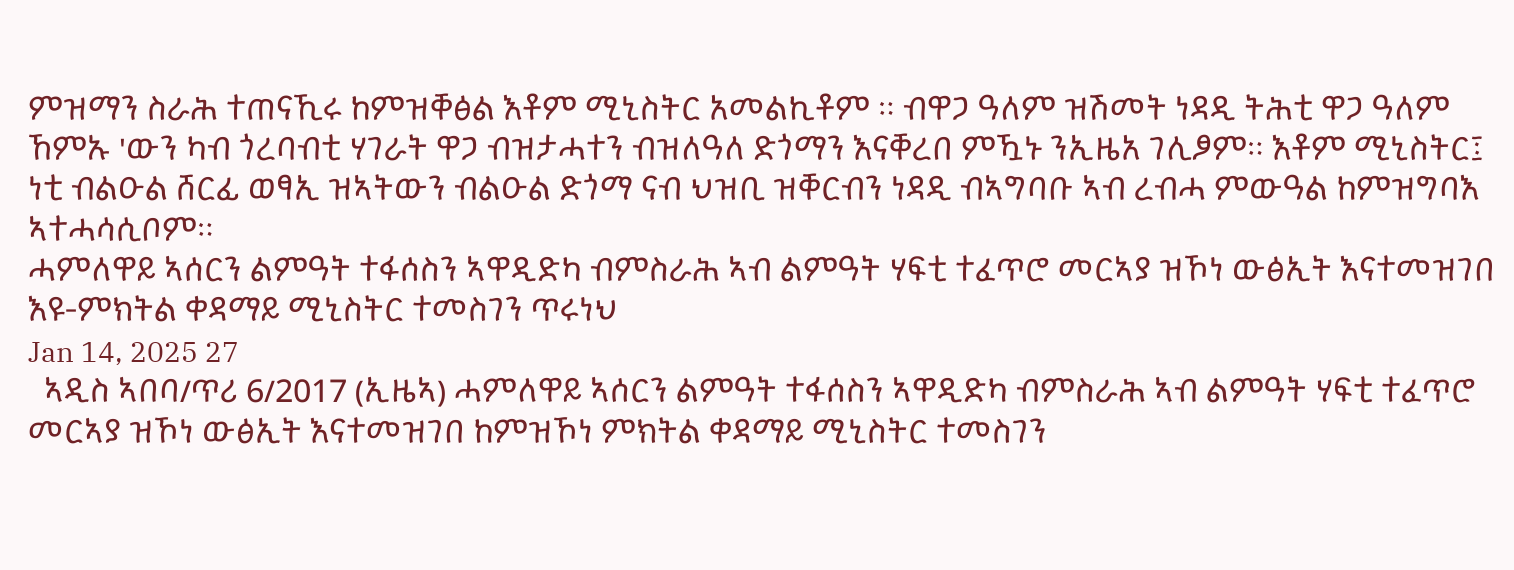ምዝማን ስራሕ ተጠናኺሩ ከምዝቐፅል እቶም ሚኒስትር አመልኪቶም ። ብዋጋ ዓለም ዝሽመት ነዳዲ ትሕቲ ዋጋ ዓለም ኸምኡ 'ውን ካብ ጎረባብቲ ሃገራት ዋጋ ብዝታሓተን ብዝለዓለ ድጎማን እናቐረበ ምዃኑ ንኢዜአ ገሊፆም። እቶም ሚኒስትር፤ ነቲ ብልዑል ሸርፊ ወፃኢ ዝኣትውን ብልዑል ድጎማ ናብ ህዝቢ ዝቐርብን ነዳዲ ብኣግባቡ ኣብ ረብሓ ምውዓል ከምዝግባእ ኣተሓሳሲቦም።
ሓምለዋይ ኣሰርን ልምዓት ተፋሰስን ኣዋዲድካ ብምስራሕ ኣብ ልምዓት ሃፍቲ ተፈጥሮ መርኣያ ዝኾነ ውፅኢት እናተመዝገበ እዩ-ምክትል ቀዳማይ ሚኒስትር ተመስገን ጥሩነህ
Jan 14, 2025 27
  ኣዲስ ኣበባ/ጥሪ 6/2017 (ኢዜኣ) ሓምለዋይ ኣሰርን ልምዓት ተፋሰስን ኣዋዲድካ ብምስራሕ ኣብ ልምዓት ሃፍቲ ተፈጥሮ መርኣያ ዝኾነ ውፅኢት እናተመዝገበ ከምዝኾነ ምክትል ቀዳማይ ሚኒስትር ተመስገን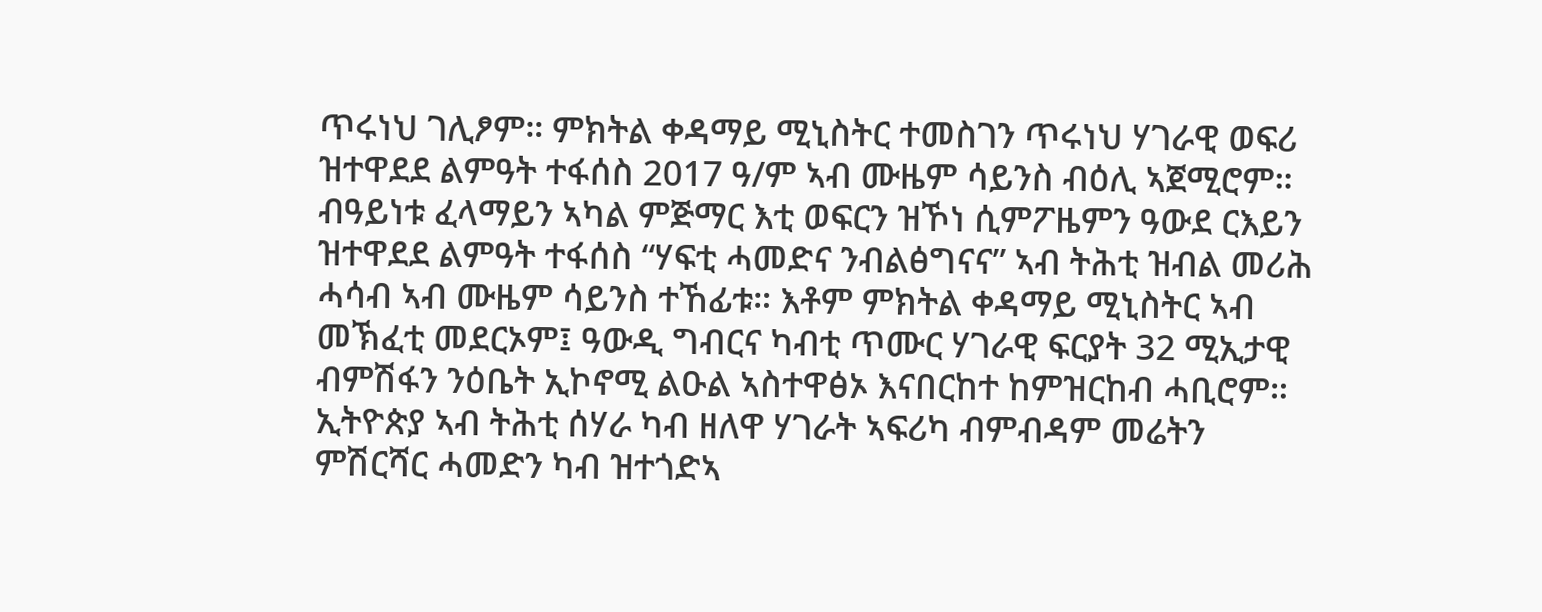ጥሩነህ ገሊፆም። ምክትል ቀዳማይ ሚኒስትር ተመስገን ጥሩነህ ሃገራዊ ወፍሪ ዝተዋደደ ልምዓት ተፋሰስ 2017 ዓ/ም ኣብ ሙዜም ሳይንስ ብዕሊ ኣጀሚሮም። ብዓይነቱ ፈላማይን ኣካል ምጅማር እቲ ወፍርን ዝኾነ ሲምፖዜምን ዓውደ ርእይን ዝተዋደደ ልምዓት ተፋሰስ “ሃፍቲ ሓመድና ንብልፅግናና” ኣብ ትሕቲ ዝብል መሪሕ ሓሳብ ኣብ ሙዜም ሳይንስ ተኸፊቱ። እቶም ምክትል ቀዳማይ ሚኒስትር ኣብ መኽፈቲ መደርኦም፤ ዓውዲ ግብርና ካብቲ ጥሙር ሃገራዊ ፍርያት 32 ሚኢታዊ ብምሽፋን ንዕቤት ኢኮኖሚ ልዑል ኣስተዋፅኦ እናበርከተ ከምዝርከብ ሓቢሮም። ኢትዮጵያ ኣብ ትሕቲ ሰሃራ ካብ ዘለዋ ሃገራት ኣፍሪካ ብምብዳም መሬትን ምሽርሻር ሓመድን ካብ ዝተጎድኣ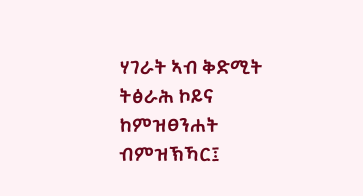ሃገራት ኣብ ቅድሚት ትፅራሕ ኮይና ከምዝፀንሐት ብምዝኽኻር፤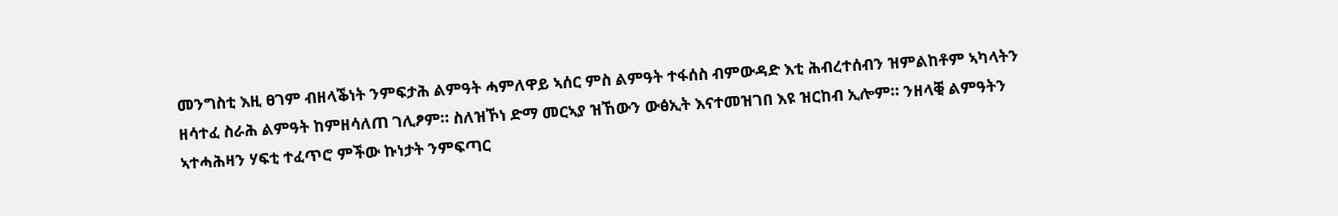መንግስቲ እዚ ፀገም ብዘላቕነት ንምፍታሕ ልምዓት ሓምለዋይ ኣሰር ምስ ልምዓት ተፋሰስ ብምውዳድ እቲ ሕብረተሰብን ዝምልከቶም ኣካላትን ዘሳተፈ ስራሕ ልምዓት ከምዘሳለጠ ገሊፆም። ስለዝኾነ ድማ መርኣያ ዝኸውን ውፅኢት እናተመዝገበ እዩ ዝርከብ ኢሎም። ንዘላቒ ልምዓትን ኣተሓሕዛን ሃፍቲ ተፈጥሮ ምችው ኩነታት ንምፍጣር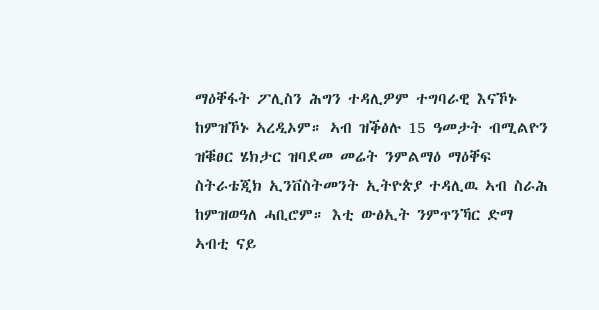ማዕቐፋት ፖሊስን ሕግን ተዳሊዎም ተግባራዊ እናኾኑ ከምዝኾኑ ኣረዲኦም። ኣብ ዝቕፅሉ 15 ዓመታት ብሚልዮን ዝቑፀር ሄክታር ዝባደመ መሬት ንምልማዕ ማዕቐፍ ስትራቴጂክ ኢንቨስትመንት ኢትዮጵያ ተዳሊዉ ኣብ ስራሕ ከምዝወዓለ ሓቢሮም። እቲ ውፅኢት ንምጥንኻር ድማ ኣብቲ ናይ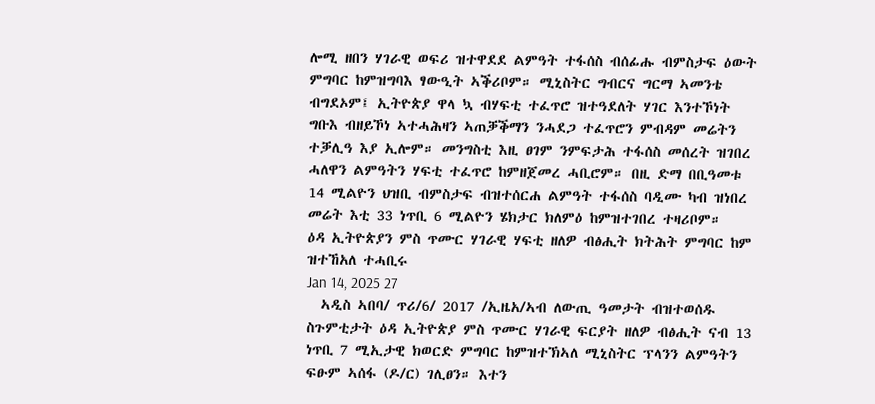ሎሚ ዘበን ሃገራዊ ወፍሪ ዝተዋደደ ልምዓት ተፋሰስ ብሰፊሑ ብምስታፍ ዕውት ምግባር ከምዝግባእ ፃውዒት ኣቕሪቦም። ሚኒስትር ግብርና ግርማ ኣመንቴ ብግደኦም፤ ኢትዮጵያ ዋላ ኳ ብሃፍቲ ተፈጥሮ ዝተዓደለት ሃገር እንተኾነት ግቡእ ብዘይኾነ ኣተሓሕዛን ኣጠቓቕማን ንሓደጋ ተፈጥሮን ምብዳም መሬትን ተቓሊዓ እያ ኢሎም። መንግስቲ እዚ ፀገም ንምፍታሕ ተፋሰስ መሰረት ዝገበረ ሓለዋን ልምዓትን ሃፍቲ ተፈጥሮ ከምዘጀመረ ሓቢሮም። በዚ ድማ በቢዓመቱ 14 ሚልዮን ህዝቢ ብምስታፍ ብዝተሰርሐ ልምዓት ተፋሰስ ባዲሙ ካብ ዝነበረ መሬት እቲ 33 ነጥቢ 6 ሚልዮን ሄክታር ክለምዕ ከምዝተገበረ ተዛሪቦም።
ዕዳ ኢትዮጵያን ምስ ጥሙር ሃገራዊ ሃፍቲ ዘለዎ ብፅሒት ክትሕት ምግባር ከም ዝተኸአለ ተሓቢሩ
Jan 14, 2025 27
  ኣዲስ ኣበባ/ ጥሪ/6/ 2017 /ኢዜአ/ኣብ ለውጢ ዓመታት ብዝተወሰዱ ስጉምቲታት ዕዳ ኢትዮጵያ ምስ ጥሙር ሃገራዊ ፍርያት ዘለዎ ብፅሒት ናብ 13 ነጥቢ 7 ሚኢታዊ ክወርድ ምግባር ከምዝተኽኣለ ሚኒስትር ፕላንን ልምዓትን ፍፁም ኣሰፋ (ዶ/ር) ገሊፀን። እተን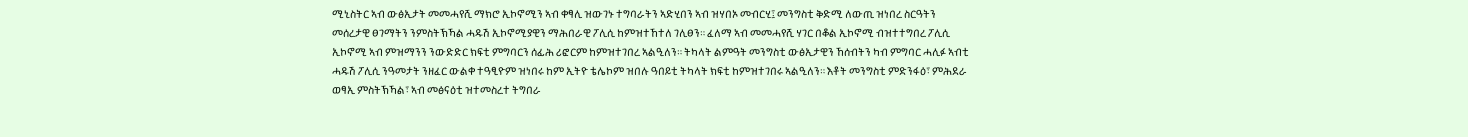ሚኒስትር ኣብ ውፅኢታት መመሓየሺ ማክሮ ኢኮኖሚን ኣብ ቀፃሊ ዝውገኑ ተግባራትን ኣድሂበን ኣብ ዝሃበኦ መብርሂ፤ መንግስቲ ቅድሚ ለውጢ ዝነበረ ስርዓትን መሰረታዊ ፀገማትን ንምስትኽኻል ሓዱሽ ኢኮኖሚያዊን ማሕበራዊ ፖሊሲ ከምዝተኸተለ ገሊፀን። ፈለማ ኣብ መመሓየሺ ሃገር በቆል ኢኮኖሚ ብዝተተግበረ ፖሊሲ ኢኮኖሚ ኣብ ምዝማንን ንውድድር ክፍቲ ምግባርን ሰፊሕ ሪፎርም ከምዝተገበረ ኣልዒለን። ትካላት ልምዓት መንግስቲ ውፅኢታዊን ኸሰብትን ካብ ምግባር ሓሊፉ ኣብቲ ሓዱሽ ፖሊሲ ንዓመታት ንዘፈር ውልቀ ተዓፂዮም ዝነበሩ ከም ኢትዮ ቴሌኮም ዝበሉ ዓበይቲ ትካላት ክፍቲ ከምዝተገበሩ ኣልዒለን። እቶት መንግስቲ ምድንፋዕ፣ ምሕደራ ወፃኢ ምስትኽኻል፣ ኣብ መፅናዕቲ ዝተመስረተ ትግበራ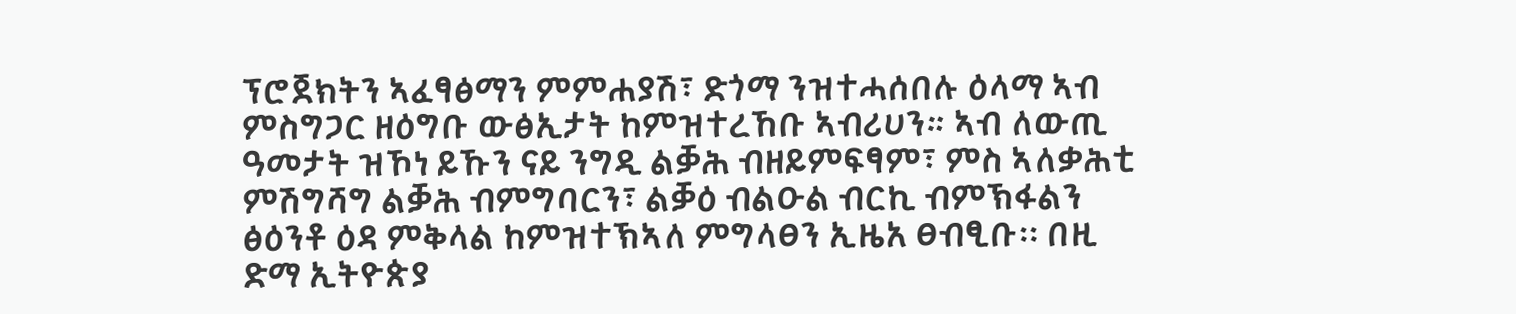ፕሮጀክትን ኣፈፃፅማን ምምሐያሽ፣ ድጎማ ንዝተሓሰበሉ ዕላማ ኣብ ምስግጋር ዘዕግቡ ውፅኢታት ከምዝተረኸቡ ኣብሪሀን። ኣብ ለውጢ ዓመታት ዝኾነ ይኹን ናይ ንግዲ ልቓሕ ብዘይምፍፃም፣ ምስ ኣለቃሕቲ ምሽግሻግ ልቓሕ ብምግባርን፣ ልቓዕ ብልዑል ብርኪ ብምኽፋልን ፅዕንቶ ዕዳ ምቅላል ከምዝተኽኣለ ምግላፀን ኢዜአ ፀብፂቡ፡፡ በዚ ድማ ኢትዮጵያ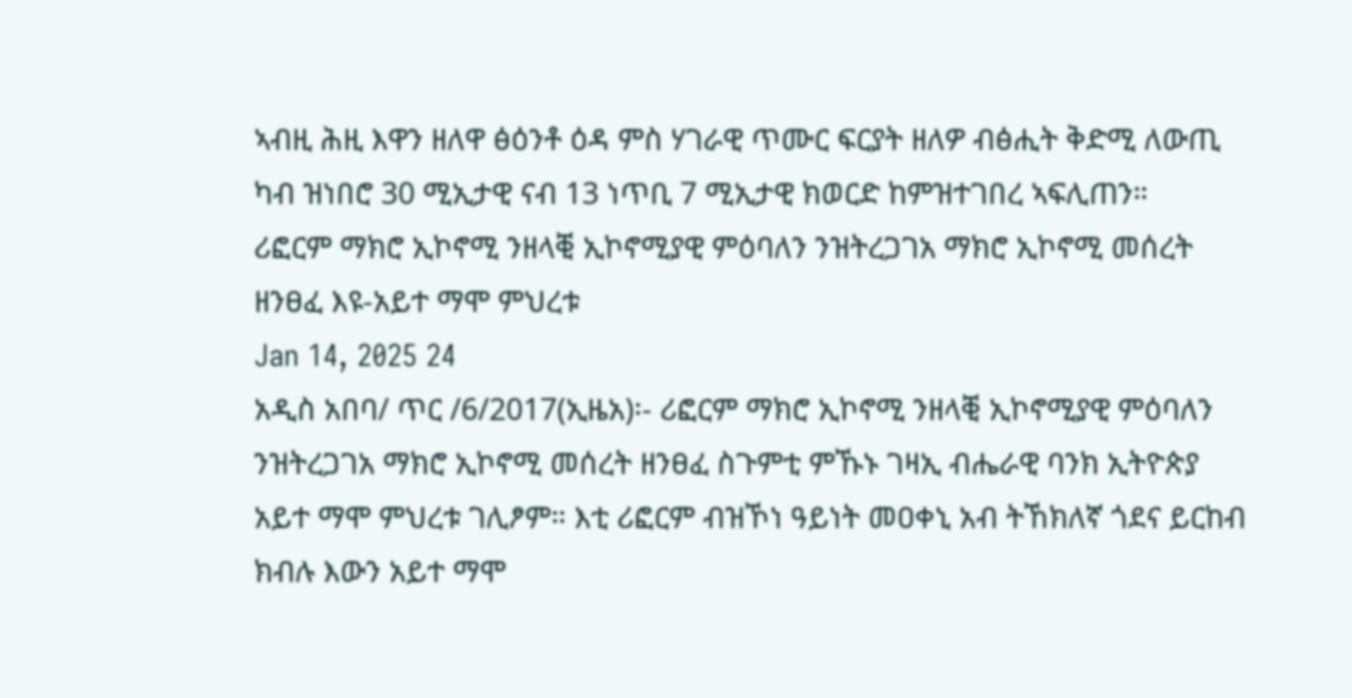ኣብዚ ሕዚ እዋን ዘለዋ ፅዕንቶ ዕዳ ምስ ሃገራዊ ጥሙር ፍርያት ዘለዎ ብፅሒት ቅድሚ ለውጢ ካብ ዝነበሮ 30 ሚኢታዊ ናብ 13 ነጥቢ 7 ሚኢታዊ ክወርድ ከምዝተገበረ ኣፍሊጠን።
ሪፎርም ማክሮ ኢኮኖሚ ንዘላቒ ኢኮኖሚያዊ ምዕባለን ንዝትረጋገአ ማክሮ ኢኮኖሚ መሰረት ዘንፀፈ እዩ-አይተ ማሞ ምህረቱ
Jan 14, 2025 24
አዲስ አበባ/ ጥር /6/2017(ኢዜአ)፡- ሪፎርም ማክሮ ኢኮኖሚ ንዘላቒ ኢኮኖሚያዊ ምዕባለን ንዝትረጋገአ ማክሮ ኢኮኖሚ መሰረት ዘንፀፈ ስጉምቲ ምኹኑ ገዛኢ ብሔራዊ ባንክ ኢትዮጵያ አይተ ማሞ ምህረቱ ገሊፆም። እቲ ሪፎርም ብዝኾነ ዓይነት መዐቀኒ አብ ትኸክለኛ ጎደና ይርከብ ክብሉ እውን አይተ ማሞ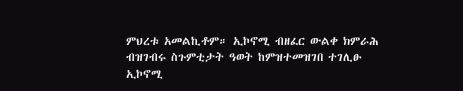ምህረቱ አመልኪቶም። ኢኮኖሚ ብዘፈር ውልቀ ክምራሕ ብዝገብሩ ስጉምቲታት ዓወት ከምዝተመዝገበ ተገሊፁ ኢኮኖሚ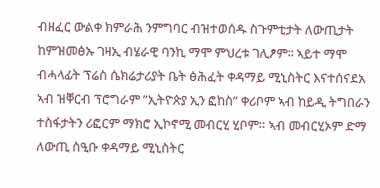ብዘፈር ውልቀ ክምራሕ ንምግባር ብዝተወሰዱ ስጉምቲታት ለውጢታት ከምዝመፅኡ ገዛኢ ብሄራዊ ባንኪ ማሞ ምህረቱ ገሊፆም፡፡ ኣይተ ማሞ ብሓላፊት ፕሬስ ሴክሬታሪያት ቤት ፅሕፈት ቀዳማይ ሚኒስትር እናተሰናደአ ኣብ ዝቐርብ ፕሮግራም ”ኢትዮጵያ ኢን ፎከስ” ቀሪቦም ኣብ ከይዲ ትግበራን ተስፋታትን ሪፎርም ማክሮ ኢኮኖሚ መብርሂ ሂቦም። ኣብ መብርሂኦም ድማ ለውጢ ስዒቡ ቀዳማይ ሚኒስትር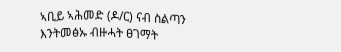ኣቢይ ኣሕመድ (ዶ/ር) ናብ ስልጣን እንትመፅኡ ብዙሓት ፀገማት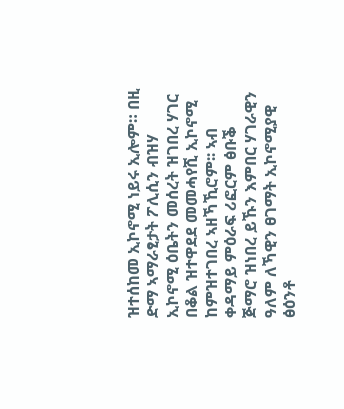ዝተሰከመ ኢኮኖሚ ነይሩ ኢሎም። በዚ ድማ ኣማራፂታት ፖሊሲን ብዝሃ ኢኮኖሚ ዕቤትን መሰረት ዝገበረ ሃገር በቆል ዝተዋደደ መመሓየሺ ኢኮኖሚ ከምዝተገበረ ኣዘኻኺሮም፡፡ ኣብ ቀዳማይ ምዕራፍ ሪፎርም ፅቡቕ ጅማሮ ዝነበረ ይኹን እምበር ሃገራዊን ዓለም ለኻዊን ፀገማት ኢኮኖሚያዊ ፅዕንቶ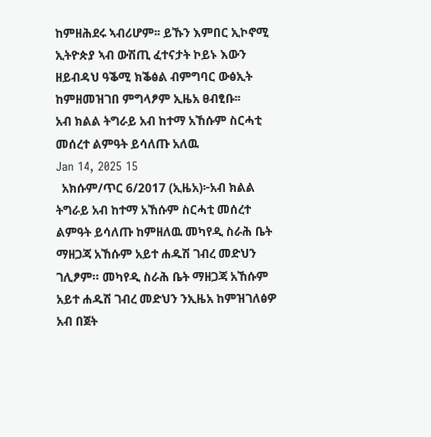ከምዘሕደሩ ኣብሪሆም፡፡ ይኹን እምበር ኢኮኖሚ ኢትዮጵያ ኣብ ውሽጢ ፈተናታት ኮይኑ እውን ዘይብዳህ ዓቕሚ ክቕፅል ብምግባር ውፅኢት ከምዘመዝገበ ምግላፆም ኢዜአ ፀብፂቡ፡፡
አብ ክልል ትግራይ አብ ከተማ አኸሱም ስርሓቲ መሰረተ ልምዓት ይሳለጡ አለዉ
Jan 14, 2025 15
  አክሱም/ጥር 6/2017 (ኢዜአ)፦አብ ክልል ትግራይ አብ ከተማ አኸሱም ስርሓቲ መሰረተ ልምዓት ይሳለጡ ከምዘለዉ መካየዲ ስራሕ ቤት ማዘጋጃ አኸሱም አይተ ሐዱሽ ገብረ መድህን ገሊፆም። መካየዲ ስራሕ ቤት ማዘጋጃ አኸሱም አይተ ሐዱሽ ገብረ መድህን ንኢዜአ ከምዝገለፅዎ አብ በጀት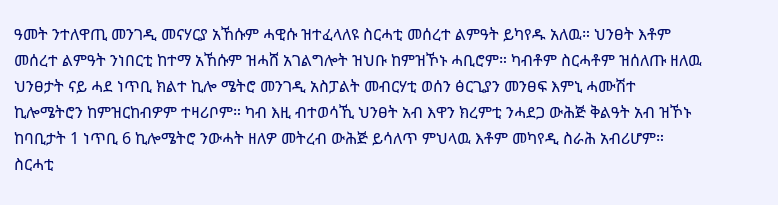ዓመት ንተለዋጢ መንገዲ መናሃርያ አኸሱም ሓዊሱ ዝተፈላለዩ ስርሓቲ መሰረተ ልምዓት ይካየዱ አለዉ። ህንፀት እቶም መሰረተ ልምዓት ንነበርቲ ከተማ አኸሱም ዝሓሸ አገልግሎት ዝህቡ ከምዝኾኑ ሓቢሮም። ካብቶም ስርሓቶም ዝሰለጡ ዘለዉ ህንፀታት ናይ ሓደ ነጥቢ ክልተ ኪሎ ሜትሮ መንገዲ አስፓልት መብርሃቲ ወሰን ፅርጊያን መንፀፍ እምኒ ሓሙሽተ ኪሎሜትሮን ከምዝርከብዎም ተዛሪቦም። ካብ እዚ ብተወሳኺ ህንፀት አብ እዋን ክረምቲ ንሓደጋ ውሕጅ ቅልዓት አብ ዝኾኑ ከባቢታት 1 ነጥቢ 6 ኪሎሜትሮ ንውሓት ዘለዎ መትረብ ውሕጅ ይሳለጥ ምህላዉ እቶም መካየዲ ስራሕ አብሪሆም። ስርሓቲ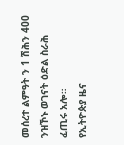መሰረተ ልምዓት ን 1 ሽሕን 400 ንዝኾኑ ወገናት ዕድል ስራሕ ፈጢሩ አሎ።
የኢትዮጵያ ዜና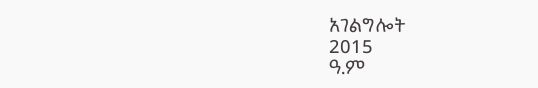አገልግሎት
2015
ዓ.ም